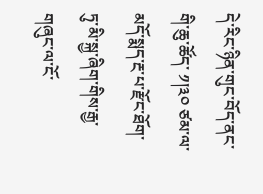དེ་རིང་ཉིན་གུང་བོད་ནང་གི་ཆུ་ཚོད་ ༡།༣༠ ཙམ་ལ་མདོ་སྨད་རྔ་པ་རྫོང་ཐོག་ཏུ་མི་སྐྱ་ཞིག་གིས་རྒྱ་གཞུང་ལ་ངོ་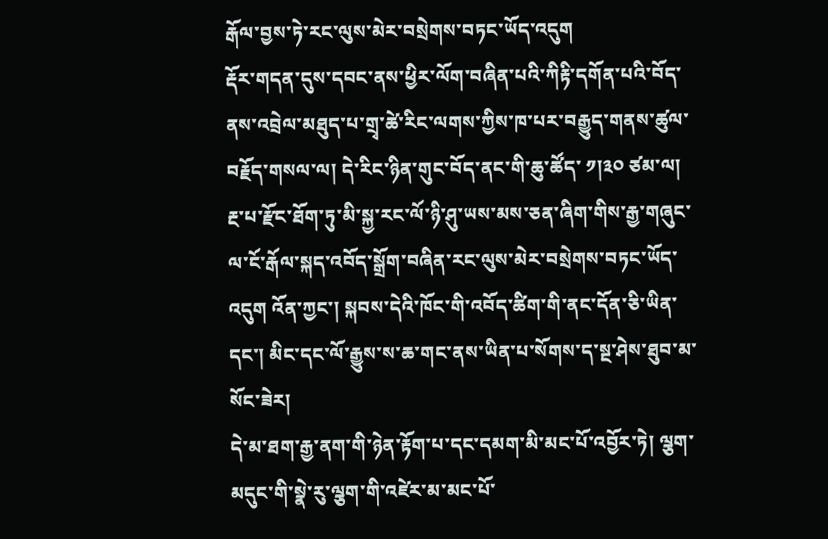རྒོལ་བྱས་ཏེ་རང་ལུས་མེར་བསྲེགས་བཏང་ཡོད་འདུག
རྡོར་གདན་དུས་དབང་ནས་ཕྱིར་ལོག་བཞིན་པའི་ཀིརྟི་དགོན་པའི་བོད་ནས་འབྲེལ་མཐུད་པ་གྲྭ་ཚེ་རིང་ལགས་ཀྱིས་ཁ་པར་བརྒྱུད་གནས་ཚུལ་བརྗོད་གསལ་ལ། དེ་རིང་ཉིན་གུང་བོད་ནང་གི་ཆུ་ཚོད་ ༡།༣༠ ཙམ་ལ། རྔ་པ་རྫོང་ཐོག་ཏུ་མི་སྐྱ་རང་ལོ་ཉི་ཤུ་ཡས་མས་ཅན་ཞིག་གིས་རྒྱ་གཞུང་ལ་ངོ་རྒོལ་སྐད་འབོད་སྒྲོག་བཞིན་རང་ལུས་མེར་བསྲེགས་བཏང་ཡོད་འདུག འོན་ཀྱང་། སྐབས་དེའི་ཁོང་གི་འབོད་ཚིག་གི་ནང་དོན་ཅི་ཡིན་དང་། མིང་དང་ལོ་རྒྱུས་ས་ཆ་གང་ནས་ཡིན་པ་སོགས་ད་སྔ་ཤེས་ཐུབ་མ་སོང་ཟེར།
དེ་མ་ཐག་རྒྱ་ནག་གི་ཉེན་རྟོག་པ་དང་དམག་མི་མང་པོ་འབྱོར་ཏེ། ལྕག་མདུང་གི་སྣེ་རུ་ལྕག་གི་འཛེར་མ་མང་པོ་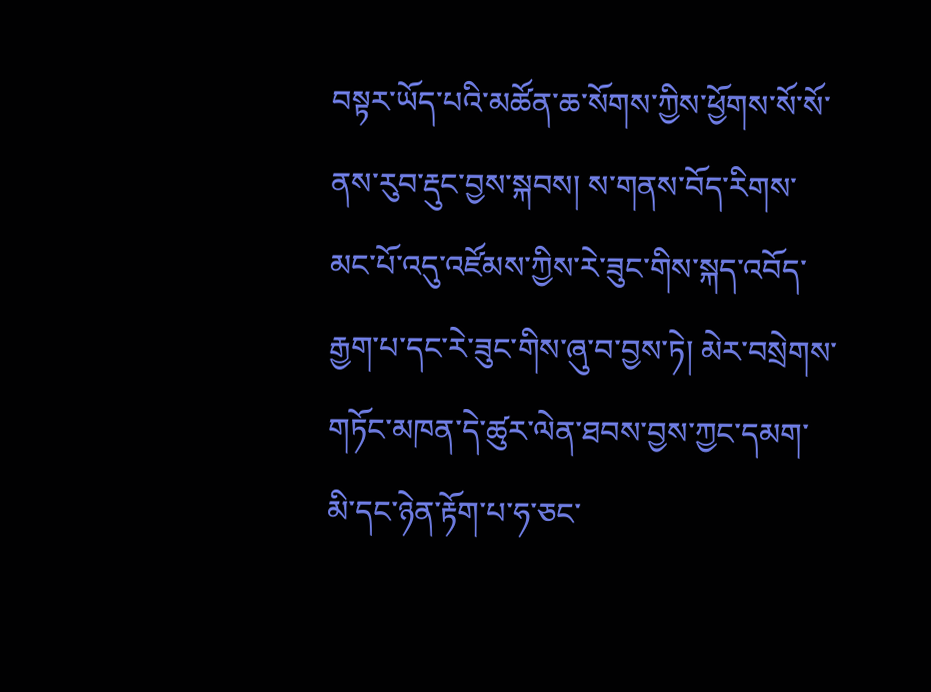བསྟར་ཡོད་པའི་མཚོན་ཆ་སོགས་ཀྱིས་ཕྱོགས་སོ་སོ་ནས་རུབ་རྡུང་བྱས་སྐབས། ས་གནས་བོད་རིགས་མང་པོ་འདུ་འཛོམས་ཀྱིས་རེ་ཟུང་གིས་སྐད་འབོད་རྒྱག་པ་དང་རེ་ཟུང་གིས་ཞུ་བ་བྱས་ཏེ། མེར་བསྲེགས་གཏོང་མཁན་དེ་ཚུར་ལེན་ཐབས་བྱས་ཀྱང་དམག་མི་དང་ཉེན་རྟོག་པ་ཧ་ཅང་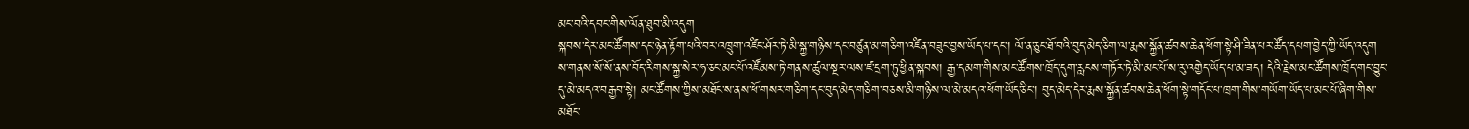མང་བའི་དབང་གིས་ལོན་ཐུབ་མི་འདུག
སྐབས་དེར་མང་ཚོགས་དང་ཉེན་རྟོག་པའི་བར་འཁྲུག་འཛིང་ཤོར་ཏེ་མི་སྐྱ་གཉིས་དང་བཙུན་མ་གཅིག་འཛིན་བཟུང་བྱས་ཡོད་པ་དང་། ལོ་ན་ཅུང་ཐོ་བའི་བུད་མེད་ཅིག་ལ་རྨས་སྐྱོན་ཚབས་ཆེན་ཕོག་སྟེ་ཤི་ཟིན་པར་ཚོད་དཔག་བྱེད་ཀྱི་ཡོད་འདུག ས་གནས་སོ་སོ་ནས་བོད་རིགས་སྐྱ་སེར་ཧ་ཅང་མང་པོ་འཛོམས་ཏེ་གནས་ཚུལ་སྔར་ལས་ཛ་དྲག་ཏུ་ཕྱིན་སྐབས། རྒྱ་དམག་གིས་མང་ཚོགས་ཁྲོད་དུག་རླངས་གཏོར་ཏེ་མི་མང་པོ་ས་རུ་འགྱེད་ཡོད་པ་མ་ཟད། དེའི་རྗེས་མང་ཚོགས་ཁྲོད་གང་བྱུང་དུ་མེ་མདའ་བརྒྱབ་སྟེ། མང་ཚོགས་ཀྱིས་མཐོང་ས་ནས་ཕོ་གསར་གཅིག་དང་བུད་མེད་གཅིག་བཅས་མི་གཉིས་ལ་མེ་མདའ་ཕོག་ཡོད་ཅིང་། བུད་མེད་དེར་རྨས་སྐྱོན་ཚབས་ཆེན་ཕོག་སྟེ་གདོང་པ་ཁྲག་གིས་གཡོག་ཡོད་པ་མང་པོ་ཞིག་གིས་མཐོང་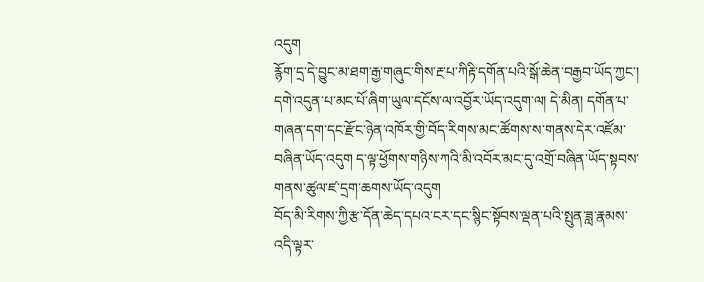འདུག
རྙོག་དྲ་དེ་བྱུང་མ་ཐག་རྒྱ་གཞུང་གིས་རྔ་པ་ཀིརྟི་དགོན་པའི་སྒོ་ཆེན་བརྒྱབ་ཡོད་ཀྱང་། དགེ་འདུན་པ་མང་པོ་ཞིག་ཡུལ་དངོས་ལ་འབྱོར་ཡོད་འདུག་ལ། དེ་མིན། དགོན་པ་གཞན་དག་དང་རྫོང་ཉེན་འཁོར་གྱི་བོད་རིགས་མང་ཚོགས་ས་གནས་དེར་འཛོམ་བཞིན་ཡོད་འདུག ད་ལྟ་ཕྱོགས་གཉིས་ཀའི་མི་འབོར་མང་དུ་འགྲོ་བཞིན་ཡོད་སྟབས་གནས་ཚུལ་ཛ་དྲག་ཆགས་ཡོད་འདུག
བོད་མི་རིགས་ཀྱི་རྩ་དོན་ཆེད་དཔའ་ངར་དང་སྙིང་སྟོབས་ལྡན་པའི་སྤུན་ཟླ་རྣམས་འདི་ལྟར་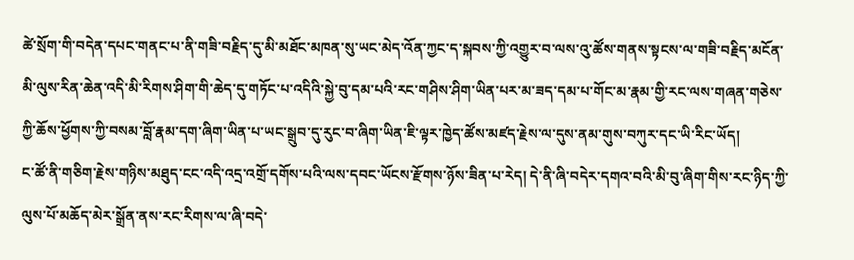ཚེ་སྲོག་གི་བདེན་དཔང་གནང་པ་ནི་གཟི་བརྗིད་དུ་མི་མཐོང་མཁན་སུ་ཡང་མེད་འོན་ཀྱང་ད་སྐབས་ཀྱི་འགྱུར་བ་ལས་འུ་ཚོས་གནས་སྟངས་ལ་གཟི་བརྗིད་མངོན་མི་ལུས་རིན་ཆེན་འདི་མི་རིགས་ཤིག་གི་ཆེད་དུ་གཏོང་པ་འདིའི་སྐྱེ་བུ་དམ་པའི་རང་གཤིས་ཤིག་ཡིན་པར་མ་ཟད་དམ་པ་གོང་མ་རྣམ་གྱི་རང་ལས་གཞན་གཅེས་ཀྱི་ཆོས་ཕྱོགས་ཀྱི་བསམ་བློ་རྣམ་དག་ཞིག་ཡིན་པ་ཡང་སྒྲུབ་དུ་རུང་བ་ཞིག་ཡིན་ཇི་ལྟར་ཁྱེད་ཚོས་མཛད་རྗེས་ལ་དུས་ནམ་གུས་བཀུར་དང་ཡི་རིང་ཡོད།
ང་ཚོ་ནི་གཅིག་རྗེས་གཉིས་མཐུད་ངང་འདི་འདྲ་འགྲོ་དགོས་པའི་ལས་དབང་ཡོངས་རྫོགས་ཉོས་ཟིན་པ་རེད། དེ་ནི་ཞི་བདེར་དགའ་བའི་མི་བུ་ཞིག་གིས་རང་ཉིད་ཀྱི་ལུས་པོ་མཆོད་མེར་སྒྲོན་ནས་རང་རིགས་ལ་ཞི་བདེ་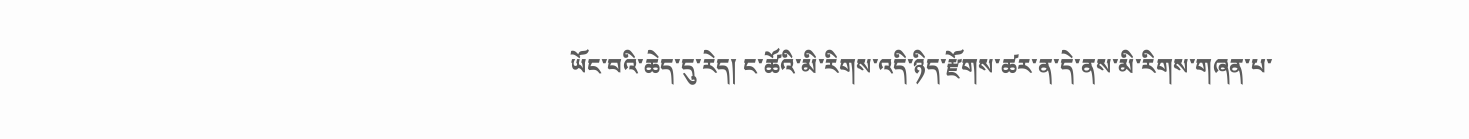ཡོང་བའི་ཆེད་དུ་རེད། ང་ཚོའི་མི་རིགས་འདི་ཉིད་རྫོགས་ཚར་ན་དེ་ནས་མི་རིགས་གཞན་པ་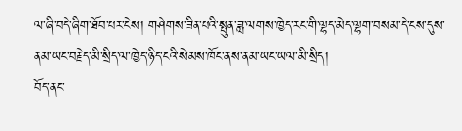ལ་ཞི་བདེ་ཞིག་ཐོབ་པར་ངེས། གཤེགས་ཟིན་པའི་སྤུན་ཟླ་ལགས་ཁྱེད་རང་གི་ལྷད་མེད་ལྷག་བསམ་དེ་ངས་དུས་ནམ་ཡང་བརྗེད་མི་སྲིད་ལ་ཁྱེད་ཉིད་ངའི་སེམས་ཁོང་ནས་ནམ་ཡང་ཡལ་མི་སྲིད།
བོད་ནང་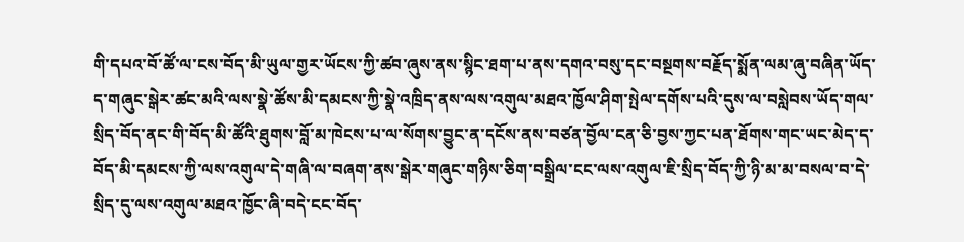གི་དཔའ་བོ་ཚོ་ལ་ངས་བོད་མི་ཡུལ་གྱར་ཡོངས་ཀྱི་ཚབ་ཞུས་ནས་སྙིང་ཐག་པ་ནས་དགའ་བསུ་དང་བསྔགས་བརྗོད་སྨོན་ལམ་ཞུ་བཞིན་ཡོད་
ད་གཞུང་སྒེར་ཚང་མའི་ལས་སྣེ་ཚོས་མི་དམངས་ཀྱི་སྣེ་འཁྲིད་ནས་ལས་འགུལ་མཐའ་ཁྱོལ་ཤིག་སྤེལ་དགོས་པའི་དུས་ལ་བསླེབས་ཡོད་གལ་སྲིད་བོད་ནང་གི་བོད་མི་ཚོའི་ཐུགས་བློ་མ་ཁེངས་པ་ལ་སོགས་བྱུང་ན་དངོས་ནས་བཙན་བྱོལ་ངན་ཅི་བྱས་ཀྱང་པན་ཐོགས་གང་ཡང་མེད་ད་བོད་མི་དམངས་ཀྱི་ལས་འགུལ་དེ་གཞི་ལ་བཞག་ནས་སྒེར་གཞུང་གཉིས་ཅིག་བསྒྲིལ་ངང་ལས་འགུལ་ཇི་སྲིད་བོད་ཀྱི་ཉི་མ་མ་བསལ་བ་དེ་སྲིད་དུ་ལས་འགུལ་མཐའ་ཁྱོང་ཞི་བདེ་ངང་བོད་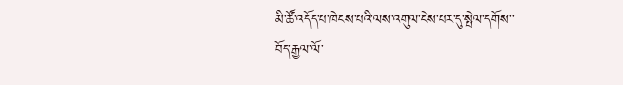མི་ཚོ་འདོད་པ་ཁེངས་པའི་ལས་འགུལ་ངེས་པར་དུ་སྤེལ་དགོས་་
བོད་རྒྱལ་ལོ་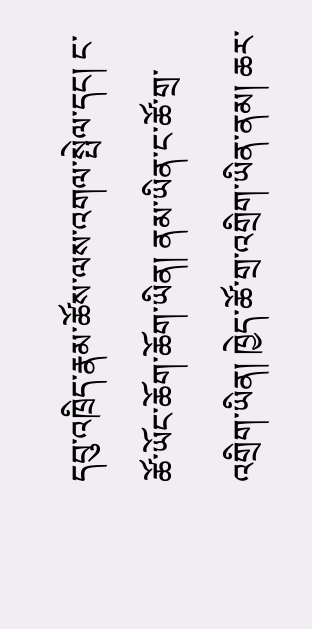དབུ་འཁྲིད་རྣམ་ཚོས་ལས་འགལ་སྤེལ་དང། ང་ཚོ་ཡོང་ཆོག་ཆོག་ཡིན། ནམ་ཡིན་ང་ཚོ་གྲ་འགྲིག་ཡིན། ཁྱེད་ཚོ་གྲ་འགྲིག་ཡིན་ནམ། ཆར་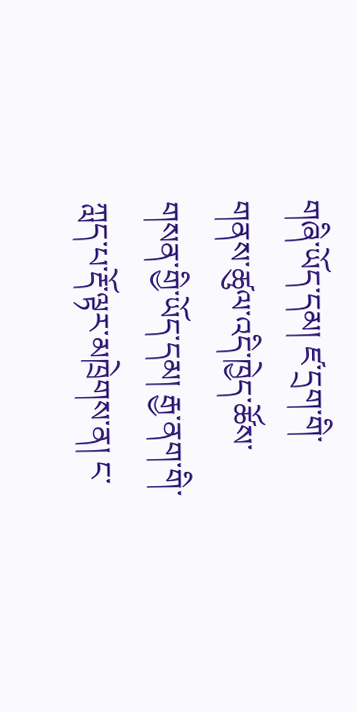གཞི་ཡོད་དམ། ཛ་དྲག་གི་གནས་ཚུལ་འདི་ཁྱེད་ཚོས་གསན་གྱི་ཡོད་དམ། རྒྱ་ནག་གི་ཀླད་པ་རྡོ་ལྟར་མཁྲེགས་ན། ང་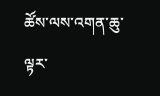ཚོས་ལས་འགན་ཆུ་ལྟར་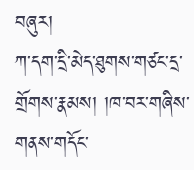བཞུར།
ཀ་དག་དྲི་མེད་ཐུགས་གཙང་དྲ་གྲོགས་རྣམས། །ཁ་བར་གཞིས་གནས་གདོང་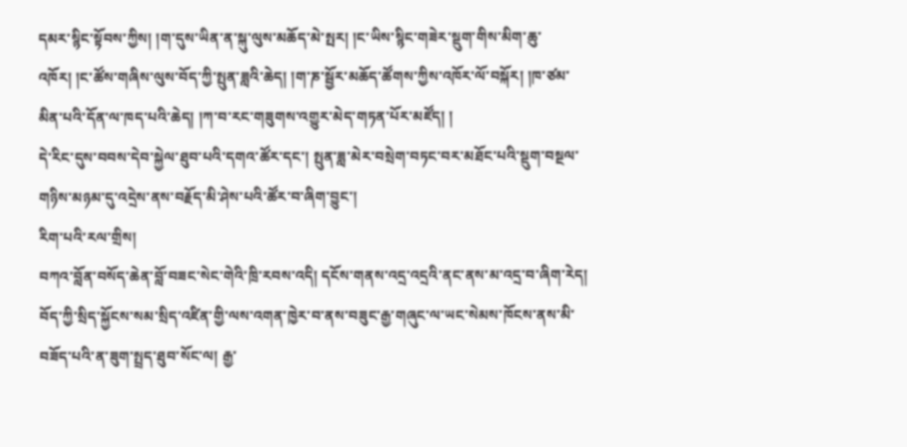དམར་སྙིང་སྟོབས་ཀྱིས། །ག་དུས་ཡིན་ན་སྐུ་ལུས་མཆོད་མེ་སྤར། །ང་ཡིས་སྙིང་གཟེར་སྡུག་གིས་མིག་ཆུ་འཁོར། །ང་ཚོས་གཞིས་ལུས་བོད་ཀྱི་སྤུན་ཟླའི་ཆེད། །ག་ཎ་སྦྱོར་མཆོད་ཚོགས་ཀྱིས་འཁོར་ལོ་བསྐོར། །ཁ་ཙམ་མིན་པའི་དོན་ལ་ཁད་པའི་ཆེད། །ཀ་བ་རང་གཟུགས་འགྱུར་མེད་གཏན་པོར་མཛོད། །
དེ་རིང་དུས་བབས་དེབ་སྐྱེལ་ཐུབ་པའི་དགའ་ཚོར་དང་། སྤུན་ཟླ་མེར་བསྲེག་བཏང་བར་མཐོང་པའི་སྡུག་བསྔལ་གཉིས་མཉམ་དུ་འདྲེས་ནས་བརྗོད་མི་ཤེས་པའི་ཚོར་བ་ཞིག་བྱུང་།
རིག་པའི་རལ་གྲིས།
བཀའ་བློན་བསོད་ཆེན་བློ་བཟང་སེང་གེའི་ཁྲི་རབས་འདི། དངོས་གནས་འདྲ་འདྲའི་ནང་ནས་མ་འདྲ་བ་ཞིག་རེད། བོད་ཀྱི་སྲིད་སྐྱོངས་སམ་སྲིད་འཛིན་གྱི་ལས་འགན་ཁྱེར་བ་ནས་བཟུང་རྒྱ་གཞུང་ལ་ཡང་སེམས་ཁོངས་ནས་མི་བཟོད་པའི་ན་ཟུག་སྤྲད་ཐུབ་སོང་ལ། རྒྱ་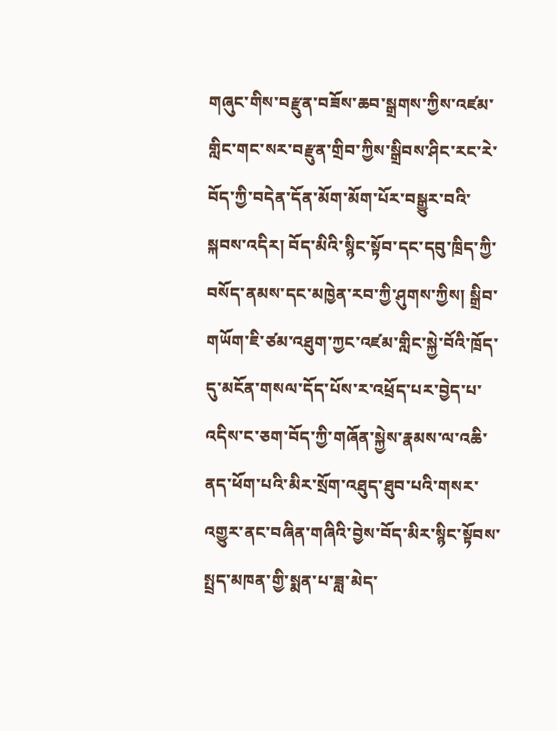གཞུང་གིས་བརྫུན་བཟོས་ཆབ་སྒྲགས་ཀྱིས་འཛམ་གླིང་གང་སར་བརྫུན་གྲིབ་ཀྱིས་སྒྲིབས་ཤིང་རང་རེ་བོད་ཀྱི་བདེན་དོན་མོག་མོག་པོར་བསྒྱུར་བའི་སྐབས་འདིར། བོད་མིའི་སྙིང་སྟོབ་དང་དབུ་ཁྲིད་ཀྱི་བསོད་ནམས་དང་མཁྱེན་རབ་ཀྱི་ཤུགས་ཀྱིས། སྒྲིབ་གཡོག་ཇི་ཙམ་འཐུག་ཀྱང་འཛམ་གླིང་སྐྱེ་བོའི་ཁྲོད་དུ་མངོན་གསལ་དོད་པོས་ར་འཕྲོད་པར་བྱེད་པ་འདིས་ང་ཅག་བོད་ཀྱི་གཞོན་སྐྱེས་རྣམས་ལ་འཆི་ནད་ཕོག་པའི་མིར་སྲོག་འཐུད་ཐུབ་པའི་གསར་འགྱུར་ནང་བཞིན་གཞིའི་བྱེས་བོད་མིར་སྙིང་སྟོབས་སྤྲད་མཁན་གྱི་སྨན་པ་ཟླ་མེད་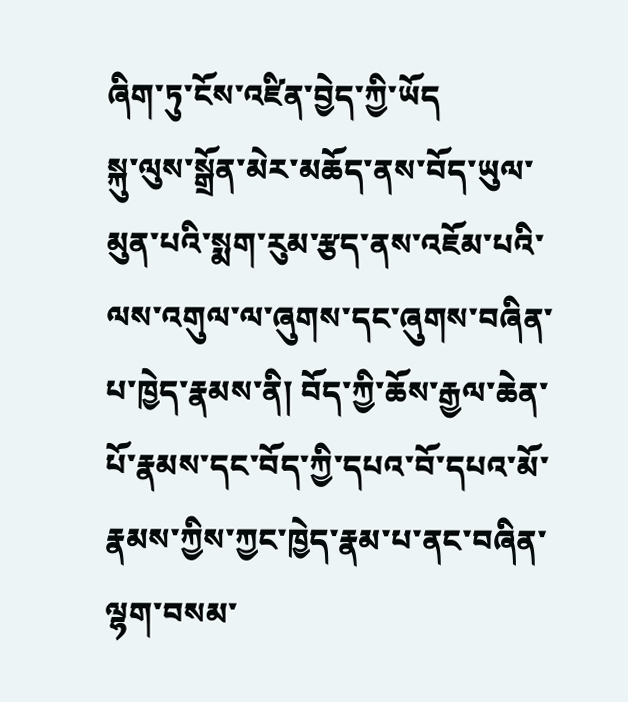ཞིག་ཏུ་ངོས་འཛིན་བྱེད་ཀྱི་ཡོད
སྐུ་ལུས་སྒྲོན་མེར་མཆོད་ནས་བོད་ཡུལ་མུན་པའི་སྨག་རུམ་རྩད་ནས་འཇོམ་པའི་ལས་འགུལ་ལ་ཞུགས་དང་ཞུགས་བཞིན་པ་ཁྱེད་རྣམས་ནི། བོད་ཀྱི་ཆོས་རྒྱལ་ཆེན་པོ་རྣམས་དང་བོད་ཀྱི་དཔའ་བོ་དཔའ་མོ་རྣམས་ཀྱིས་ཀྱང་ཁྱེད་རྣམ་པ་ནང་བཞིན་ལྷག་བསམ་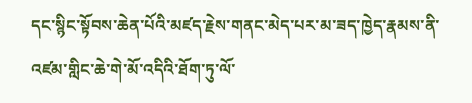དང་སྙིང་སྟོབས་ཆེན་པོའི་མཛད་རྗེས་གནང་མེད་པར་མ་ཟད་ཁྱེད་རྣམས་ནི་འཛམ་གླིང་ཆེ་གེ་མོ་འདིའི་ཐོག་ཏུ་ལོ་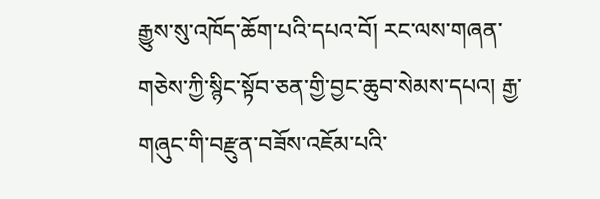རྒྱུས་སུ་འཁོད་ཆོག་པའི་དཔའ་བོ། རང་ལས་གཞན་གཅེས་ཀྱི་སྙིང་སྟོབ་ཅན་གྱི་བྱང་ཆུབ་སེམས་དཔའ། རྒྱ་གཞུང་གི་བརྫུན་བཟོས་འཇོམ་པའི་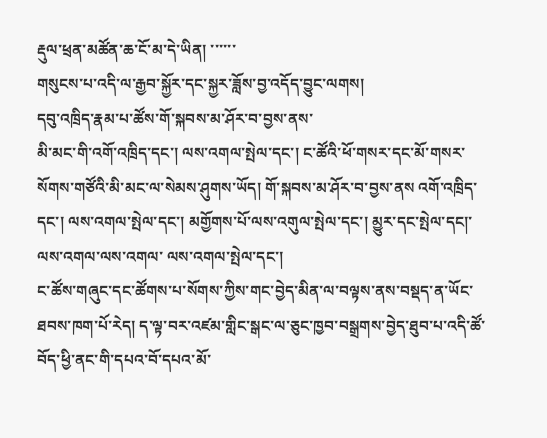རྡུལ་ཕྲན་མཚོན་ཆ་ངོ་མ་དེ་ཡིན། ་་་་་་
གསུངས་པ་འདི་ལ་རྒྱབ་སྐྱོར་དང་སྐྱར་ཟློས་བྱ་འདོད་བྱུང་ལགས།
དབུ་འཁྲིད་རྣམ་པ་ཚོས་གོ་སྐབས་མ་ཤོར་བ་བྱས་ནས་
མི་མང་གི་འགོ་འཁྲིད་དང་། ལས་འགལ་སྤེལ་དང་། ང་ཚོའི་ཕོ་གསར་དང་མོ་གསར་སོགས་གཙོའི་མི་མང་ལ་སེམས་ཤུགས་ཡོད། གོ་སྐབས་མ་ཤོར་བ་བྱས་ནས འགོ་འཁྲིད་དང་། ལས་འགལ་སྤེལ་དང་། མགྱོགས་པོ་ལས་འགུལ་སྤེལ་དང་། མྱུར་དང་སྤེལ་དང།་
ལས་འགལ་ལས་འགལ་ ལས་འགལ་སྤེལ་དང་།
ང་ཚོས་གཞུང་དང་ཚོགས་པ་སོགས་ཀྱིས་གང་བྱེད་མིན་ལ་བལྟས་ནས་བསྡད་ན་ཡོང་ཐབས་ཁག་པོ་རེད། ད་ལྟ་བར་འཛམ་གླིང་སྒང་ལ་ཅུང་ཁྱབ་བསྒྲགས་བྱེད་ཐུབ་པ་འདི་ཚོ་བོད་ཕྱི་ནང་གི་དཔའ་བོ་དཔའ་མོ་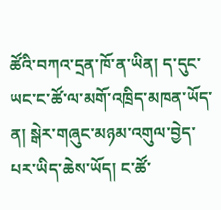ཚོའི་བཀའ་དྲན་ཁོ་ན་ཡིན། ད་དུང་ཡང་ང་ཚོ་ལ་མགོ་འཁྲིད་མཁན་ཡོད་ན། སྒེར་གཞུང་མཉམ་འགུལ་བྱེད་པར་ཡིད་ཆེས་ཡོད། ང་ཚོ་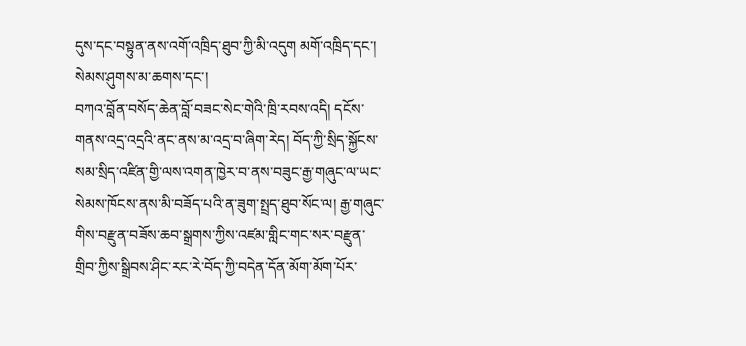དུས་དང་བསྟུན་ནས་འགོ་འཁྲིད་ཐུབ་ཀྱི་མི་འདུག མགོ་འཁྲིད་དང་། སེམས་ཤུགས་མ་ཆགས་དང་།
བཀའ་བློན་བསོད་ཆེན་བློ་བཟང་སེང་གེའི་ཁྲི་རབས་འདི། དངོས་གནས་འདྲ་འདྲའི་ནང་ནས་མ་འདྲ་བ་ཞིག་རེད། བོད་ཀྱི་སྲིད་སྐྱོངས་སམ་སྲིད་འཛིན་གྱི་ལས་འགན་ཁྱེར་བ་ནས་བཟུང་རྒྱ་གཞུང་ལ་ཡང་སེམས་ཁོངས་ནས་མི་བཟོད་པའི་ན་ཟུག་སྤྲད་ཐུབ་སོང་ལ། རྒྱ་གཞུང་གིས་བརྫུན་བཟོས་ཆབ་སྒྲགས་ཀྱིས་འཛམ་གླིང་གང་སར་བརྫུན་གྲིབ་ཀྱིས་སྒྲིབས་ཤིང་རང་རེ་བོད་ཀྱི་བདེན་དོན་མོག་མོག་པོར་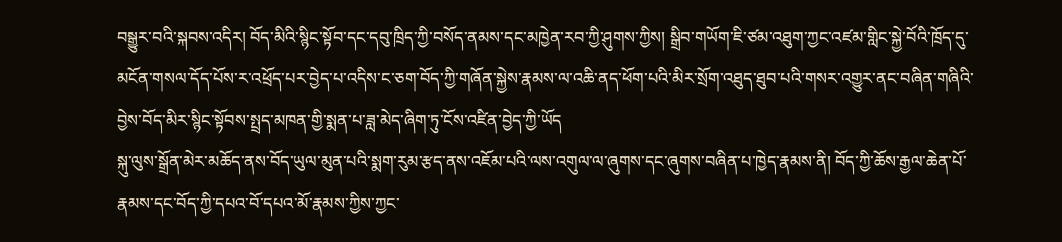བསྒྱུར་བའི་སྐབས་འདིར། བོད་མིའི་སྙིང་སྟོབ་དང་དབུ་ཁྲིད་ཀྱི་བསོད་ནམས་དང་མཁྱེན་རབ་ཀྱི་ཤུགས་ཀྱིས། སྒྲིབ་གཡོག་ཇི་ཙམ་འཐུག་ཀྱང་འཛམ་གླིང་སྐྱེ་བོའི་ཁྲོད་དུ་མངོན་གསལ་དོད་པོས་ར་འཕྲོད་པར་བྱེད་པ་འདིས་ང་ཅག་བོད་ཀྱི་གཞོན་སྐྱེས་རྣམས་ལ་འཆི་ནད་ཕོག་པའི་མིར་སྲོག་འཐུད་ཐུབ་པའི་གསར་འགྱུར་ནང་བཞིན་གཞིའི་བྱེས་བོད་མིར་སྙིང་སྟོབས་སྤྲད་མཁན་གྱི་སྨན་པ་ཟླ་མེད་ཞིག་ཏུ་ངོས་འཛིན་བྱེད་ཀྱི་ཡོད
སྐུ་ལུས་སྒྲོན་མེར་མཆོད་ནས་བོད་ཡུལ་མུན་པའི་སྨག་རུམ་རྩད་ནས་འཇོམ་པའི་ལས་འགུལ་ལ་ཞུགས་དང་ཞུགས་བཞིན་པ་ཁྱེད་རྣམས་ནི། བོད་ཀྱི་ཆོས་རྒྱལ་ཆེན་པོ་རྣམས་དང་བོད་ཀྱི་དཔའ་བོ་དཔའ་མོ་རྣམས་ཀྱིས་ཀྱང་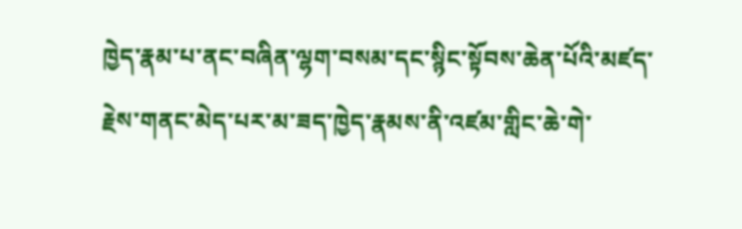ཁྱེད་རྣམ་པ་ནང་བཞིན་ལྷག་བསམ་དང་སྙིང་སྟོབས་ཆེན་པོའི་མཛད་རྗེས་གནང་མེད་པར་མ་ཟད་ཁྱེད་རྣམས་ནི་འཛམ་གླིང་ཆེ་གེ་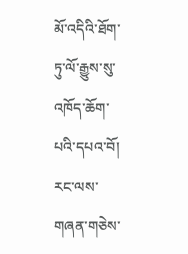མོ་འདིའི་ཐོག་ཏུ་ལོ་རྒྱུས་སུ་འཁོད་ཆོག་པའི་དཔའ་བོ། རང་ལས་གཞན་གཅེས་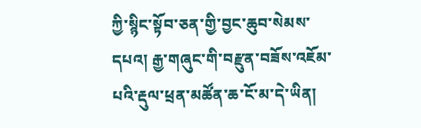ཀྱི་སྙིང་སྟོབ་ཅན་གྱི་བྱང་ཆུབ་སེམས་དཔའ། རྒྱ་གཞུང་གི་བརྫུན་བཟོས་འཇོམ་པའི་རྡུལ་ཕྲན་མཚོན་ཆ་ངོ་མ་དེ་ཡིན།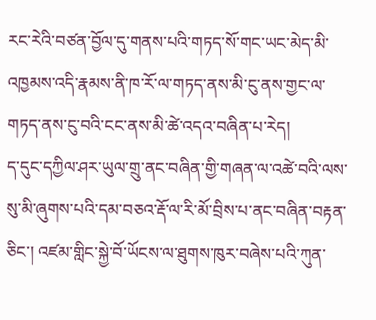རང་རེའི་བཙན་བྱོལ་དུ་གནས་པའི་གཏད་སོ་གང་ཡང་མེད་མི་འཁྱམས་འདི་རྣམས་ནི་ཁ་རོ་ལ་གཏད་ནས་མི་ངུ་ནས་གྱང་ལ་གཏད་ནས་ངུ་བའི་ངང་ནས་མི་ཚེ་འདའ་བཞིན་པ་རེད།
ད་དུང་དཀྱིལ་ཤར་ཡུལ་གྲུ་ནང་བཞིན་གྱི་གཞན་ལ་འཚེ་བའི་ལས་སུ་མི་ཞུགས་པའི་དམ་བཅའ་རྡོ་ལ་རི་མོ་བྲིས་པ་ནང་བཞིན་བརྟན་ཅིང་། འཛམ་གླིང་སྐྱེ་བོ་ཡོངས་ལ་ཐུགས་ཁུར་བཞེས་པའི་ཀུན་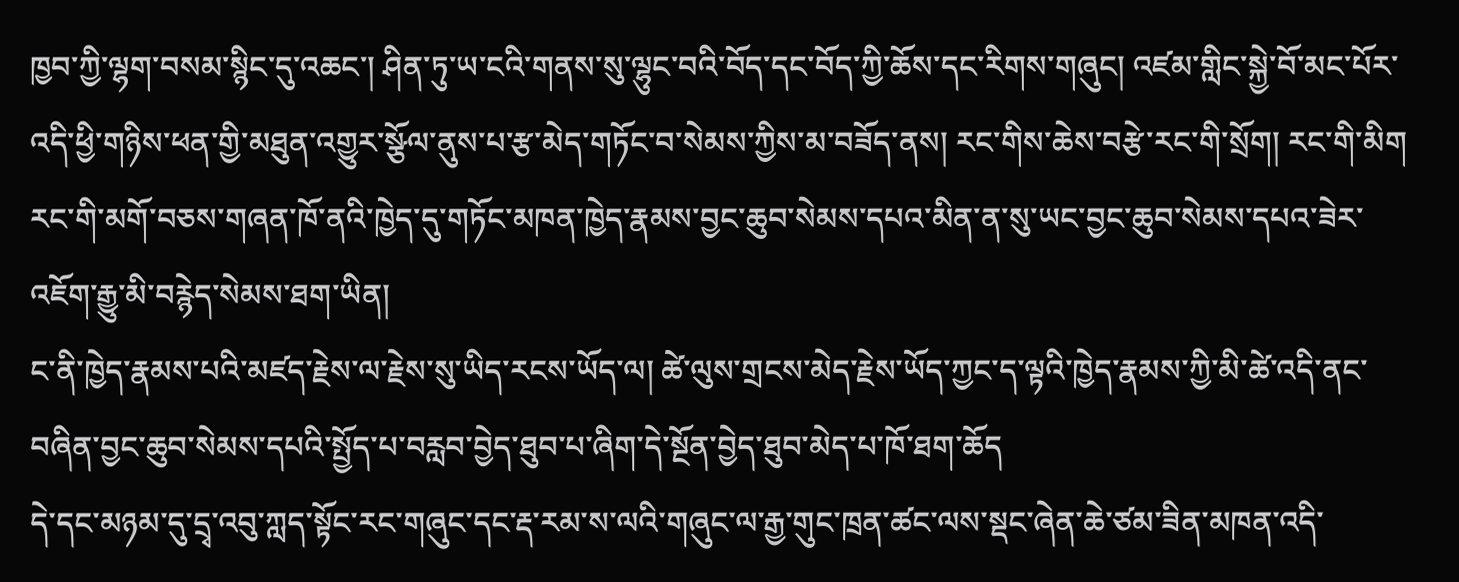ཁྱབ་ཀྱི་ལྷག་བསམ་སྙིང་དུ་འཆང་། ཤིན་ཏུ་ཡ་ངའི་གནས་སུ་ལྷུང་བའི་བོད་དང་བོད་ཀྱི་ཆོས་དང་རིགས་གཞུང། འཛམ་གླིང་སྐྱེ་བོ་མང་པོར་འདི་ཕྱི་གཉིས་ཕན་གྱི་མཐུན་འགྱུར་སྩོལ་ནུས་པ་རྩ་མེད་གཏོང་བ་སེམས་ཀྱིས་མ་བཟོད་ནས། རང་གིས་ཆེས་བརྩེ་རང་གི་སྲོག། རང་གི་མིག རང་གི་མགོ་བཅས་གཞན་ཁོ་ནའི་ཁྱེད་དུ་གཏོང་མཁན་ཁྱེད་རྣམས་བྱང་ཆུབ་སེམས་དཔའ་མིན་ན་སུ་ཡང་བྱང་ཆུབ་སེམས་དཔའ་ཟེར་འཇོག་རྒྱུ་མི་བརྙེད་སེམས་ཐག་ཡིན།
ང་ནི་ཁྱེད་རྣམས་པའི་མཛད་རྗེས་ལ་རྗེས་སུ་ཡིད་རངས་ཡོད་ལ། ཚེ་ལུས་གྲངས་མེད་རྗེས་ཡོད་ཀྱང་ད་ལྟའི་ཁྱེད་རྣམས་ཀྱི་མི་ཚེ་འདི་ནང་བཞིན་བྱང་ཆུབ་སེམས་དཔའི་སྤྱོད་པ་བརླབ་བྱེད་ཐུབ་པ་ཞིག་དེ་སྔོན་བྱེད་ཐུབ་མེད་པ་ཁོ་ཐག་ཆོད
དེ་དང་མཉམ་དུ་དྲྭ་འབུ་ཀླད་སྟོང་རང་གཞུང་དང་རྡ་རམ་ས་ལའི་གཞུང་ལ་རྒྱ་གུང་ཁྲན་ཚང་ལས་སྡང་ཞེན་ཆེ་ཙམ་ཟིན་མཁན་འདི་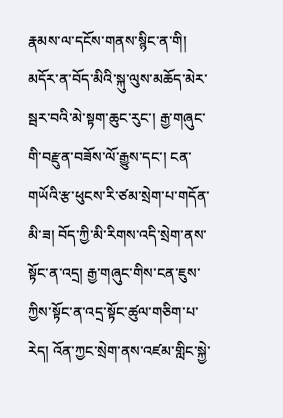རྣམས་ལ་དངོས་གནས་སྙིང་ན་གི།
མདོར་ན་བོད་མིའི་སྐུ་ལུས་མཆོད་མེར་སྦར་བའི་མེ་སྟག་ཆུང་རུང་། རྒྱ་གཞུང་གི་བརྫུན་བཟོས་ལོ་རྒྱུས་དང་། ངན་གཡོའི་རྩ་ཕུངས་རི་ཙམ་སྲེག་པ་གདོན་མི་ཟ། བོད་ཀྱི་མི་རིགས་འདི་སྲེག་ནས་སྟོང་ན་འདྲ། རྒྱ་གཞུང་གིས་ངན་ཇུས་ཀྱིས་སྟོང་ན་འདྲ་སྟོང་ཚུལ་གཅིག་པ་རེད། འོན་ཀྱང་སྲེག་ནས་འཛམ་གླིང་སྐྱེ་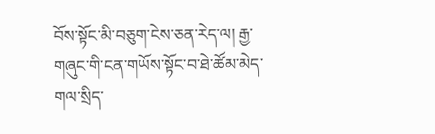བོས་སྟོང་མི་བཅུག་ངེས་ཅན་རེད་ལ། རྒྱ་གཞུང་གི་ངན་གཡོས་སྟོང་བ་ཐེ་ཚོམ་མེད་གལ་སྲིད་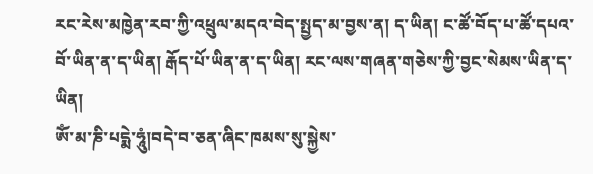རང་རེས་མཁྱེན་རབ་ཀྱི་འཕྲུལ་མདའ་བེད་སྤྱད་མ་བྱས་ན། ད་ཡིན། ང་ཚོ་བོད་པ་ཚོ་དཔའ་བོ་ཡིན་ན་ད་ཡིན། རྒོད་པོ་ཡིན་ན་ད་ཡིན། རང་ལས་གཞན་གཅེས་ཀྱི་བྱང་སེམས་ཡིན་ད་ཡིན།
ཨོཾ་མ་ཎི་པདྨེ་ཧཱུཾ།བདེ་བ་ཅན་ཞིང་ཁམས་སུ་སྐྱེས་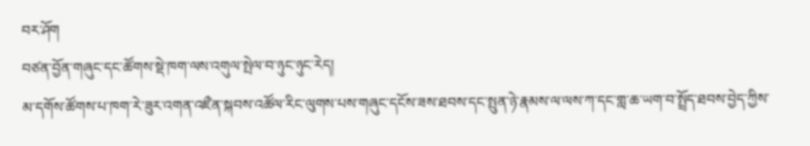བར་ཤོག
བཙན་བྱོན་གཞུང་དང་ཚོགས་སྡེ་ཁག་ལས་འགུལ་སྤེལ་བ་ཉུང་ཉུང་རེད།
མ་དགོས་ཚོགས་པ་ཁག་རེ་ཟུར་འགན་འཛྀན་སྐབས་འཚོལ་རིང་ལུགས་པས་གཞུང་དངོས་ཟས་ཐབས་དང་སྤུན་ཉེ་རྣམས་ལ་ལས་ཀ་དང་གླ་ཆ་ཡག་བ་སྤྲོད་ཐབས་བྱེད་ཀྱིས་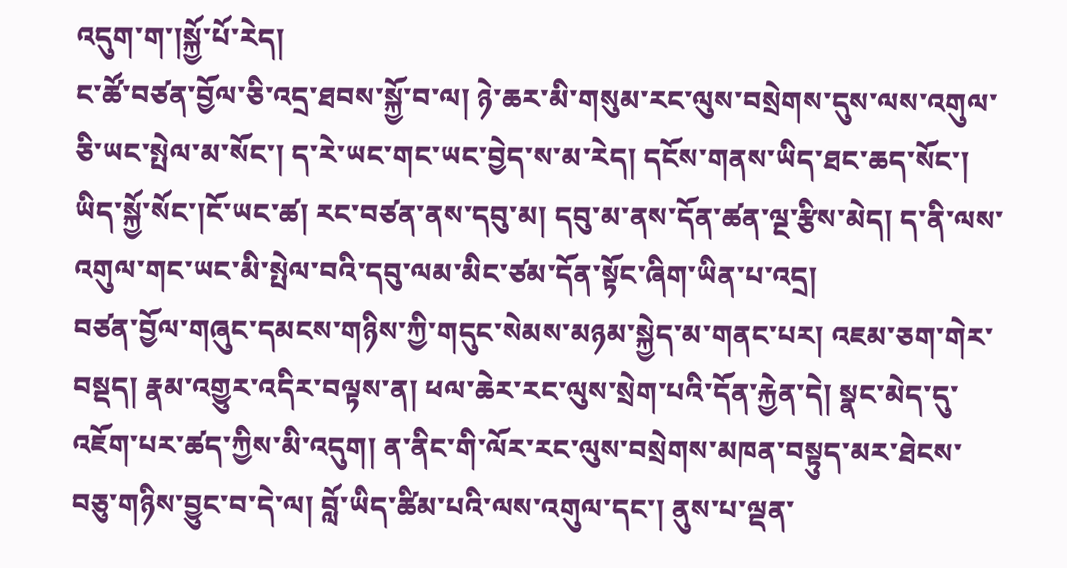འདུག་ག་།སྐྱོ་པོ་རེད།
ང་ཚོ་བཙན་བྱོལ་ཅི་འདྲ་ཐབས་སྐྱོ་བ་ལ། ཉེ་ཆར་མི་གསུམ་རང་ལུས་བསྲེགས་དུས་ལས་འགུལ་ཅི་ཡང་སྤེལ་མ་སོང་། ད་རེ་ཡང་གང་ཡང་བྱེད་ས་མ་རེད། དངོས་གནས་ཡིད་ཐང་ཆད་སོང་། ཡིད་སྐྱོ་སོང་།ངོ་ཡང་ཚ། རང་བཙན་ནས་དབུ་མ། དབུ་མ་ནས་དོན་ཚན་ལྔ་རྩིས་མེད། ད་ནི་ལས་འགུལ་གང་ཡང་མི་སྤེལ་བའི་དབུ་ལམ་མིང་ཙམ་དོན་སྟོང་ཞིག་ཡིན་པ་འདྲ།
བཙན་བྱོལ་གཞུང་དམངས་གཉིས་ཀྱི་གདུང་སེམས་མཉམ་སྐྱེད་མ་གནང་པར། འཇམ་ཅག་གེར་བསྡད། རྣམ་འགྱུར་འདིར་བལྟས་ན། ཕལ་ཆེར་རང་ལུས་སྲེག་པའི་དོན་རྐྱེན་དེ། སྣང་མེད་དུ་འཇོག་པར་ཚད་ཀྱིས་མི་འདུག། ན་ནིང་གི་ལོར་རང་ལུས་བསྲེགས་མཁན་བསྟུད་མར་ཐེངས་བཅུ་གཉིས་བྱུང་བ་དེ་ལ། བློ་ཡིད་ཚིམ་པའི་ལས་འགུལ་དང་། ནུས་པ་ལྡན་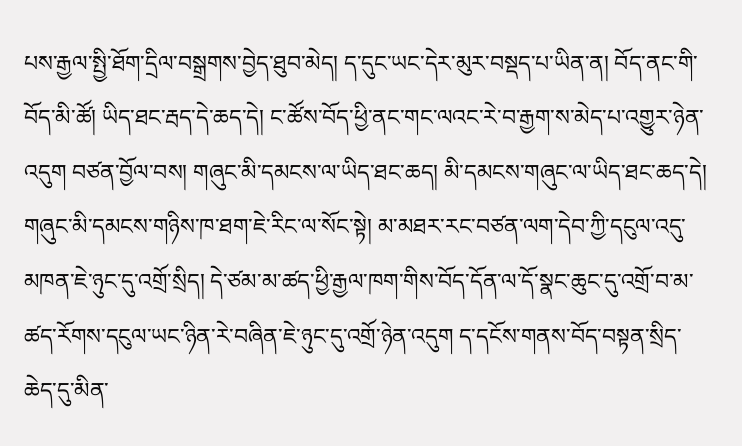པས་རྒྱལ་སྤྱི་ཐོག་དྲིལ་བསྒྲགས་བྱེད་ཐུབ་མེད། ད་དུང་ཡང་དེར་མུར་བསྡད་པ་ཡིན་ན། བོད་ནང་གི་བོད་མི་ཚོ། ཡིད་ཐང་རྦད་དེ་ཆད་དེ། ང་ཚོས་བོད་ཕྱི་ནང་གང་ལའང་རེ་བ་རྒྱག་ས་མེད་པ་འགྱུར་ཉེན་འདུག བཙན་བྱོལ་བས། གཞུང་མི་དམངས་ལ་ཡིད་ཐང་ཆད། མི་དམངས་གཞུང་ལ་ཡིད་ཐང་ཆད་དེ། གཞུང་མི་དམངས་གཉིས་ཁ་ཐག་ཇེ་རིང་ལ་སོང་སྟེ། མ་མཐར་རང་བཙན་ལག་དེབ་ཀྱི་དངུལ་འདུ་མཁན་ཇེ་ཉུང་དུ་འགྲོ་སྲིད། དེ་ཙམ་མ་ཚད་ཕྱི་རྒྱལ་ཁག་གིས་བོད་དོན་ལ་དོ་སྣང་ཆུང་དུ་འགྲོ་བ་མ་ཚད་རོགས་དངུལ་ཡང་ཉིན་རེ་བཞིན་ཇེ་ཉུང་དུ་འགྲོ་ཉེན་འདུག ད་དངོས་གནས་བོད་བསྟན་སྲིད་ཆེད་དུ་མིན་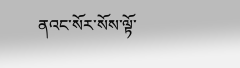ནའང་སོར་སོས་ལྟོ་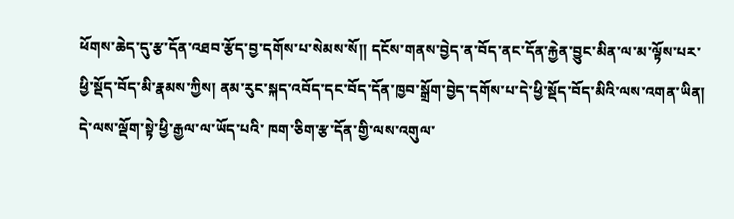ཕོགས་ཆེད་དུ་རྩ་དོན་འཐབ་རྩོད་བྱ་དགོས་པ་སེམས་སོ།། དངོས་གནས་བྱེད་ན་བོད་ནང་དོན་རྐྱེན་བྱུང་མིན་ལ་མ་ལྟོས་པར་ཕྱི་སྡོད་བོད་མི་རྣམས་ཀྱིས། ནམ་རུང་སྐད་འབོད་དང་བོད་དོན་ཁྱབ་སྒྲོག་བྱེད་དགོས་པ་དེ་ཕྱི་སྡོད་བོད་མིའི་ལས་འགན་ཡིན། དེ་ལས་ལྡོག་སྟེ་ཕྱི་རྒྱལ་ལ་ཡོད་པའི་ ཁག་ཅིག་རྩ་དོན་གྱི་ལས་འགུལ་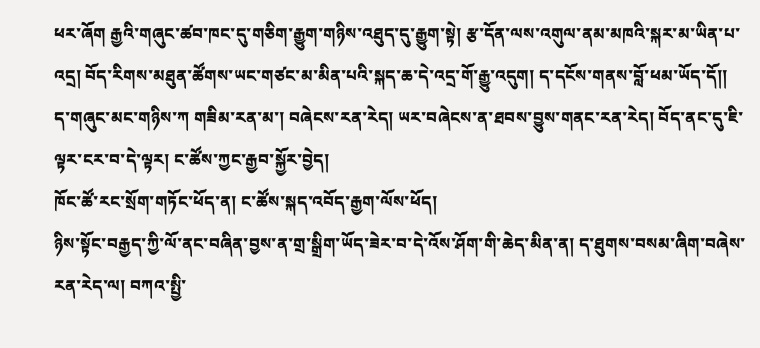ཕར་ཞོག རྒྱའི་གཞུང་ཚབ་ཁང་དུ་གཅིག་རྒྱུག་གཉིས་འཐུད་དུ་རྒྱུག་སྟེ། རྩ་དོན་ལས་འགུལ་ནམ་མཁའི་སྐར་མ་ཡིན་པ་འདྲ། བོད་རིགས་མཐུན་ཚོགས་ཡང་གཙང་མ་མིན་པའི་སྐད་ཆ་དེ་འདྲ་གོ་རྒྱུ་འདུག། ད་དངོས་གནས་བློ་ཕམ་ཡོད་དོ།།
ད་གཞུང་མང་གཉིས་ཀ གཟིམ་རན་མ་། བཞེངས་རན་རེད། ཡར་བཞེངས་ན་ཐབས་བྱུས་གནང་རན་རེད། བོད་ནང་དུ་ཇི་ལྟར་ངར་བ་དེ་ལྟར། ང་ཚོས་ཀྱང་རྒྱབ་སྐྱོར་བྱེད།
ཁོང་ཚོ་རང་སྲོག་གཏོང་ཕོད་ན། ང་ཚོས་སྐད་འབོད་རྒྱག་ལོས་ཕོད།
ཉིས་སྟོང་བརྒྱད་ཀྱི་ལོ་ནང་བཞིན་བྱས་ན་གྲ་སྒྲིག་ཡོད་ཟེར་བ་དེ་འོས་ཤོག་གི་ཆེད་མིན་ན། ད་ཐུགས་བསམ་ཞིག་བཞེས་རན་རེད་ལ། བཀའ་སྤྱི་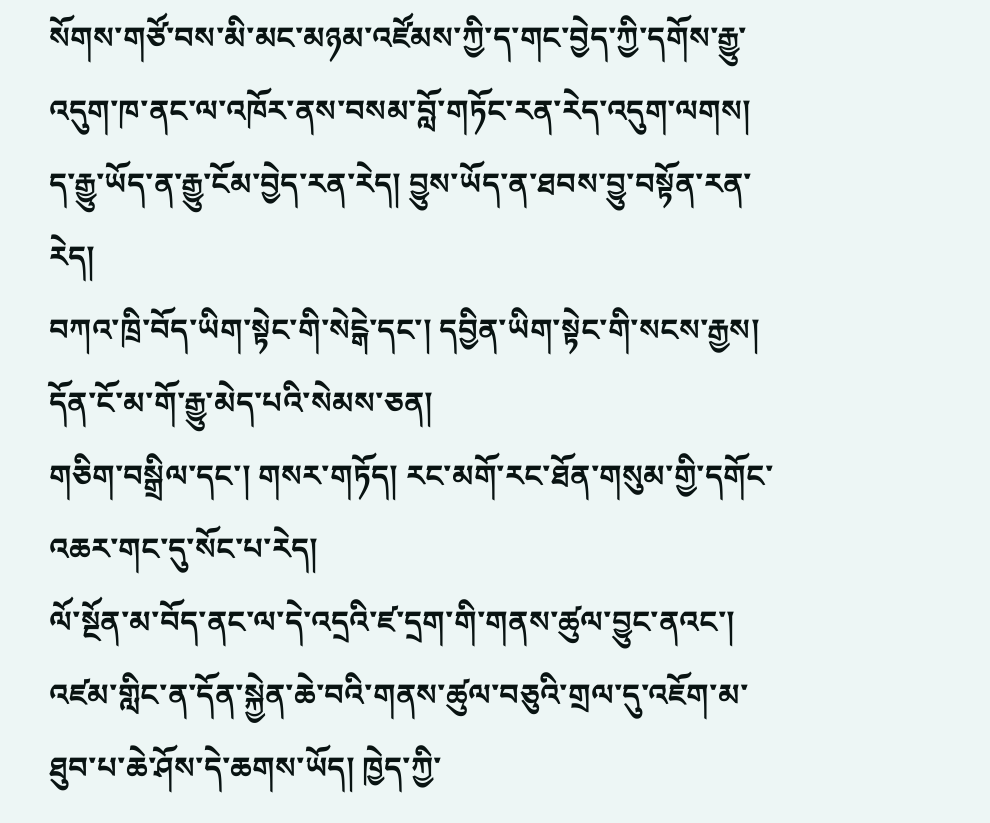སོགས་གཙོ་བས་མི་མང་མཉམ་འཛོམས་ཀྱི་ད་གང་བྱེད་ཀྱི་དགོས་རྒྱུ་འདུག་ཁ་ནང་ལ་འཁོར་ནས་བསམ་བློ་གཏོང་རན་རེད་འདུག་ལགས། ད་རྒྱུ་ཡོད་ན་རྒྱུ་ངོམ་བྱེད་རན་རེད། བྱུས་ཡོད་ན་ཐབས་བྱུ་བསྟོན་རན་རེད།
བཀའ་ཁྲི་བོད་ཡིག་སྟེང་གི་སེངྒེ་དང་། དབྱིན་ཡིག་སྟེང་གི་སངས་རྒྱས། དོན་ངོ་མ་གོ་རྒྱུ་མེད་པའི་སེམས་ཅན།
གཅིག་བསྒྲིལ་དང་། གསར་གཏོད། རང་མགོ་རང་ཐོན་གསུམ་གྱི་དགོང་འཆར་གང་དུ་སོང་པ་རེད།
ལོ་སྔོན་མ་བོད་ནང་ལ་དེ་འདྲའི་ཛ་དྲག་གི་གནས་ཚུལ་བྱུང་ནའང་། འཛམ་གླིང་ན་དོན་སྐྱེན་ཆེ་བའི་གནས་ཚུལ་བཅུའི་གྲལ་དུ་འཇོག་མ་ཐུབ་པ་ཆེ་ཤོས་དེ་ཆགས་ཡོད། ཁྱེད་ཀྱི་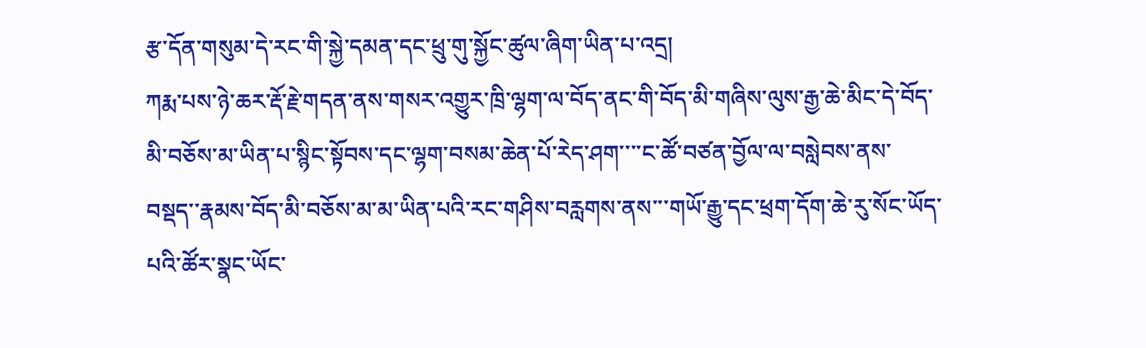རྩ་དོན་གསུམ་དེ་རང་གི་སྐྱེ་དམན་དང་ཕྲུ་གུ་སྐྱོང་ཚུལ་ཞིག་ཡིན་པ་འདྲ།
ཀརྨ་པས་ཉེ་ཆར་རྡོ་རྗེ་གདན་ནས་གསར་འགྱུར་ཁྲི་ལྷག་ལ་བོད་ནང་གི་བོད་མི་གཞིས་ལུས་རྒྱ་ཆེ་མིང་དེ་བོད་མི་བཅོས་མ་ཡིན་པ་སྙིང་སྟོབས་དང་ལྷག་བསམ་ཆེན་པོ་རེད་ཤག་་་་ང་ཚོ་བཙན་བྱོལ་ལ་བསླེབས་ནས་བསྡད་་རྣམས་བོད་མི་བཅོས་མ་མ་ཡིན་པའི་རང་གཤིས་བརླགས་ནས་་་གཡོ་རྒྱུ་དང་ཕྲག་དོག་ཆེ་རུ་སོང་ཡོད་པའི་ཚོར་སྣང་ཡོང་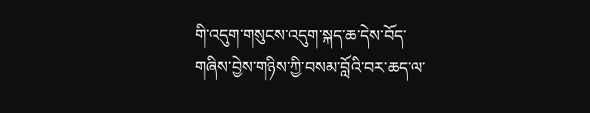གི་འདུག་གསུངས་འདུག་སྐད་ཆ་དེས་བོད་གཞིས་བྱེས་གཉིས་ཀྱི་བསམ་བློའི་བར་ཆད་ལ་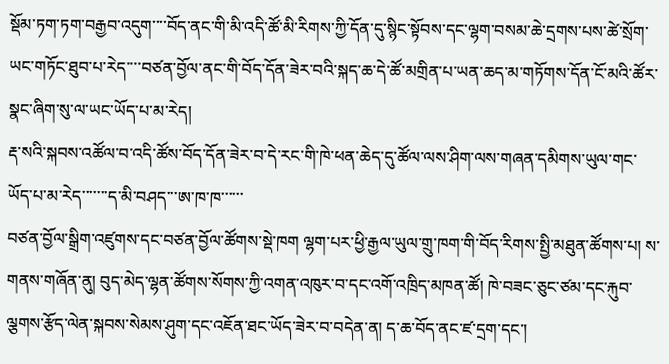སྡོམ་ཏག་ཏག་བརྒྱབ་འདུག་་་་བོད་ནང་གི་མི་འདི་ཚོ་མི་རིགས་ཀྱི་དོན་དུ་སྙིང་སྟོབས་དང་ལྷག་བསམ་ཆེ་དྲགས་པས་ཚེ་སྲོག་ཡང་གཏོང་ཐུབ་པ་རེད་་་་བཙན་བྱོལ་ནང་གི་བོད་དོན་ཟེར་བའི་སྐད་ཆ་དེ་ཚོ་མགྲིན་པ་ཡན་ཆད་མ་གཏོགས་དོན་ངོ་མའི་ཚོར་སྣང་ཞིག་སུ་ལ་ཡང་ཡོད་པ་མ་རེད།
རྡ་སའི་སྐབས་འཚོལ་བ་འདི་ཚོས་བོད་དོན་ཟེར་བ་དེ་རང་གི་ཁེ་ཕན་ཆེད་དུ་ཚོལ་ལས་ཤིག་ལས་གཞན་དམིགས་ཡུལ་གང་ཡོད་པ་མ་རེད་་་་་་་ད་མི་བཤད་་་ཨ་ཁ་ཁ་་་་་་
བཙན་བྱོལ་སྒྲིག་འཛུགས་དང་བཙན་བྱོལ་ཚོགས་སྡེ་ཁག ལྷག་པར་ཕྱི་རྒྱལ་ཡུལ་གྲུ་ཁག་གི་བོད་རིགས་སྤྱི་མཐུན་ཚོགས་པ། ས་གནས་གཞོན་ནུ། བུད་མེད་ལྷན་ཚོགས་སོགས་ཀྱི་འགན་འཁུར་བ་དང་འགོ་འཁྲིད་མཁན་ཚོ། ཁེ་བཟང་ཅུང་ཙམ་དང་རྐུབ་ལྕགས་རྩོད་ལེན་སྐབས་སེམས་ཤུག་དང་འཇོན་ཐང་ཡོད་ཟེར་བ་བདེན་ན། ད་ཆ་བོད་ནང་ཛ་དྲག་དང་།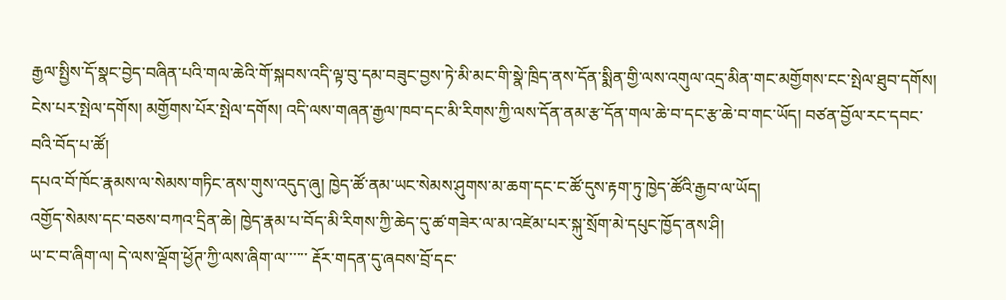རྒྱལ་སྤྱིས་དོ་སྣང་བྱེད་བཞིན་པའི་གལ་ཆེའི་གོ་སྐབས་འདི་ལྟ་བུ་དམ་བཟུང་བྱས་ཏེ་མི་མང་གི་སྣེ་ཁྲིད་ནས་དོན་སྨིན་གྱི་ལས་འགུལ་འདྲ་མིན་གང་མགྱོགས་ངང་སྤེལ་ཐུབ་དགོས། ངེས་པར་སྤེལ་དགོས། མགྱོགས་པོར་སྤེལ་དགོས། འདི་ལས་གཞན་རྒྱལ་ཁབ་དང་མི་རིགས་ཀྱི་ལས་དོན་ནམ་རྩ་དོན་གལ་ཆེ་བ་དང་རྩ་ཆེ་བ་གང་ཡོད། བཙན་བྱོལ་རང་དབང་བའི་བོད་པ་ཚོ།
དཔའ་བོ་ཁོང་རྣམས་ལ་སེམས་གཏིང་ནས་གུས་འདུད་ཞུ། ཁྱེད་ཚོ་ནམ་ཡང་སེམས་ཤུགས་མ་ཆག་དང་ང་ཚོ་དུས་རྟག་ཏུ་ཁྱེད་ཚོའི་རྒྱབ་ལ་ཡོད།
འགྱོད་སེམས་དང་བཅས་བཀའ་དྲིན་ཆེ། ཁྱེད་རྣམ་པ་བོད་མི་རིགས་ཀྱི་ཆེད་དུ་ཚ་གཟེར་ལ་མ་འཛེམ་པར་སྐུ་སྲོག་མེ་དཔུང་ཁྱོད་ནས་ཤི།
ཡ་ང་བ་ཞིག་ལ། དེ་ལས་ལྡོག་ཕྱོཊ་ཀྱི་ལས་ཞིག་ལ་་་་་་ རྡོར་གདན་དུ་ཞབས་བྲོ་དང་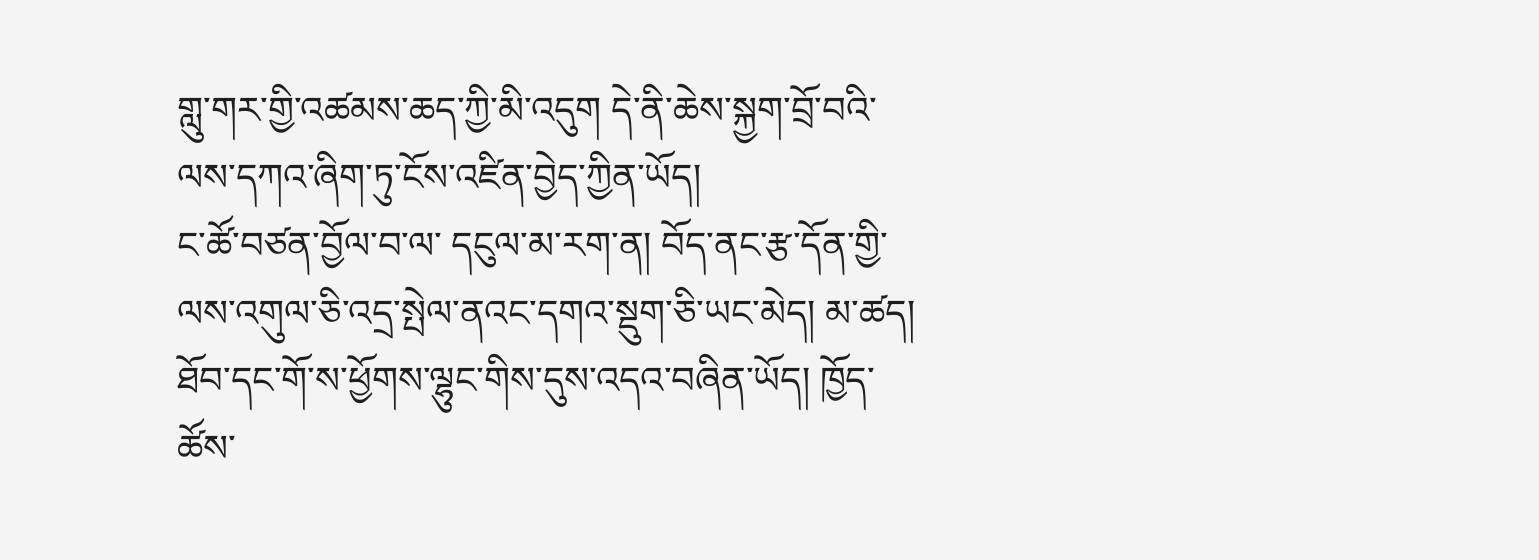གླུ་གར་གྱི་འཚམས་ཆད་ཀྱི་མི་འདུག དེ་ནི་ཆེས་སྐྱག་བྲོ་བའི་ལས་དཀའ་ཞིག་ཏུ་ངོས་འཛིན་བྱེད་ཀྱིན་ཡོད།
ང་ཚོ་བཙན་བྱོལ་བ་ལ་ དངུལ་མ་རག་ན། བོད་ནང་རྩ་དོན་གྱི་ལས་འགུལ་ཅི་འདྲ་སྤེལ་ནའང་དགའ་སྡུག་ཅི་ཡང་མེད། མ་ཚད། ཐོབ་དང་གོ་ས་ཕྱོགས་ལྷུང་གིས་དུས་འདའ་བཞིན་ཡོད། ཁྱོད་ཚོས་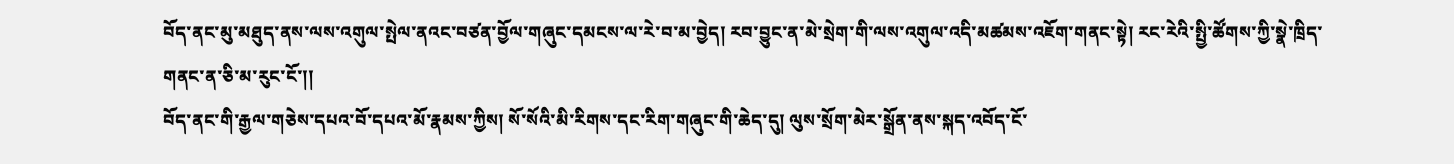བོད་ནང་མུ་མཐུད་ནས་ལས་འགུལ་སྤེལ་ནའང་བཙན་བྱོལ་གཞུང་དམངས་ལ་རེ་བ་མ་བྱེད། རབ་བྱུང་ན་མེ་སྲེག་གི་ལས་འགུལ་འདི་མཚམས་འཇོག་གནང་སྟེ། རང་རེའི་སྤྱི་ཚོགས་ཀྱི་སྣེ་ཁྲིད་གནང་ན་ཅི་མ་རུང་ངོ་།།
བོད་ནང་གི་རྒྱལ་གཅེས་དཔའ་བོ་དཔའ་མོ་རྣམས་ཀྱིས། སོ་སོའི་མི་རིགས་དང་རིག་གཞུང་གི་ཆེད་དུ། ལུས་སྲོག་མེར་སྒྲོན་ནས་སྐད་འབོད་ངོ་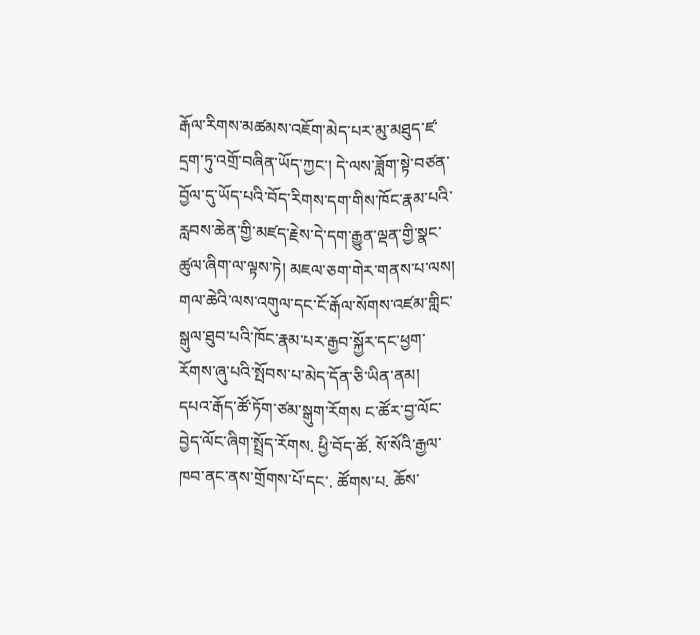རྒོལ་རིགས་མཚམས་འཇོག་མེད་པར་མུ་མཐུད་ཛ་དྲག་ཏུ་འགྲོ་བཞིན་ཡོད་ཀྱང་། དེ་ལས་ཟློག་སྟེ་བཙན་བྱོལ་དུ་ཡོད་པའི་བོད་རིགས་དག་གིས་ཁོང་རྣམ་པའི་རླབས་ཆེན་གྱི་མཛད་རྗེས་དེ་དག་རྒྱུན་ལྡན་གྱི་སྣང་ཚུལ་ཞིག་ལ་ལྟས་ཏེ། མཇལ་ཅག་གེར་གནས་པ་ལས། གལ་ཆེའི་ལས་འགུལ་དང་ངོ་རྒོལ་སོགས་འཛམ་གླིང་སྒུལ་ཐུབ་པའི་ཁོང་རྣམ་པར་རྒྱབ་སྐྱོར་དང་ཕྱག་རོགས་ཞུ་པའི་སྤོབས་པ་མེད་དོན་ཅི་ཡིན་ནམ།
དཔའ་རྒོད་ཚོ་ཏོག་ཙམ་སྒུག་རོགས ང་ཚོར་བྱ་ལོང་བྱེད་ལོང་ཞིག་སྤྲོད་རོགས. ཕྱི་བོད་ཚོ. སོ་སོའི་རྒྱལ་ཁབ་ནང་ནས་གྲོགས་པོ་དང་. ཚོགས་པ. ཆོས་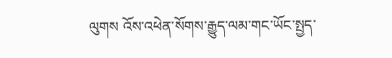ལུགས འོས་འཕེན་སོགས་རྒྱུད་ལམ་གང་ཡོང་སྤྱད་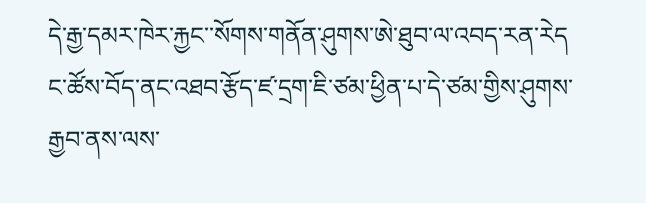དེ་རྒྱ་དམར་ཁེར་རྐྱང་་སོགས་གནོན་ཤུགས་ཨེ་ཐུབ་ལ་འབད་རན་རེད
ང་ཚོས་བོད་ནང་འཐབ་རྩོད་ཛ་དྲག་ཇི་ཙམ་ཕྱིན་པ་དེ་ཙམ་གྱིས་ཤུགས་རྒྱབ་ནས་ལས་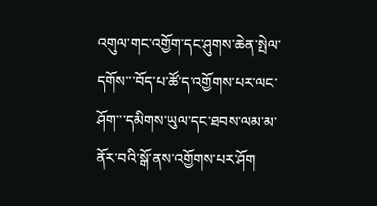འགུལ་གང་འགྱོག་དང་ཤུགས་ཆེན་སྤེལ་དགོས་་་བོད་པ་ཚོ་ད་འགྱོགས་པར་ལང་ཤོག་་་དམིགས་ཡུལ་དང་ཐབས་ལམ་མ་ནོར་བའི་སྒོ་ནས་འགྱོགས་པར་ཤོག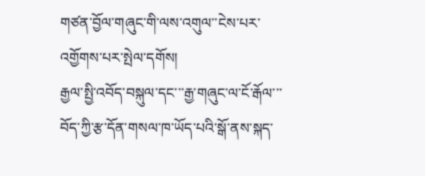གཙན་བྱོལ་གཞུང་གི་ལས་འགུལ་་ངེས་པར་འགྱོགས་པར་སྤེལ་དགོས།
རྒྱལ་སྤྱི་འབོད་བསྐུལ་དང་་་རྒྱ་གཞུང་ལ་ངོ་རྒོལ་་་བོད་ཀྱི་རྩ་དོན་གསལ་ཁ་ཡོད་པའི་སྒོ་ནས་སྐད་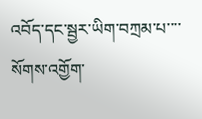འབོད་དང་སྦྱར་ཡིག་བཀྲམ་པ་་་་སོགས་འགྱོག་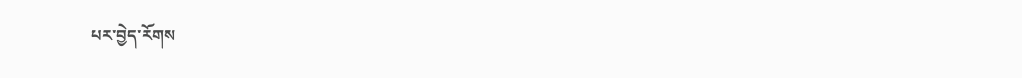པར་བྱེད་རོགས